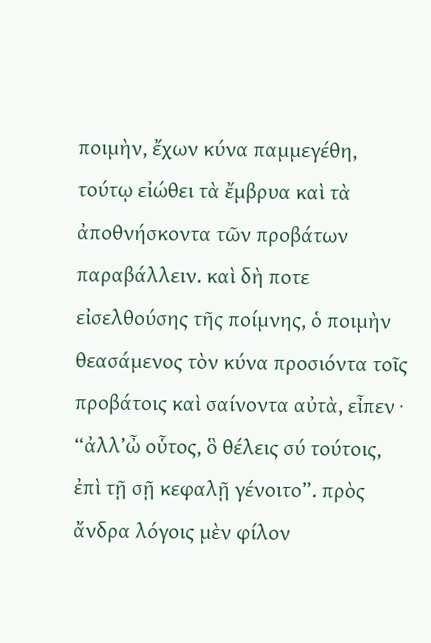ποιμὴν, ἔχων κύνα παμμεγέθη, τούτῳ εἰώθει τὰ ἔμβρυα καὶ τὰ ἀποθνήσκοντα τῶν προβάτων παραβάλλειν. καὶ δὴ ποτε εἰσελθούσης τῆς ποίμνης, ὁ ποιμὴν θεασάμενος τὸν κύνα προσιόντα τοῖς προβάτοις καὶ σαίνοντα αὐτὰ, εἶπεν · “ἀλλ’ὦ οὗτος, ὃ θέλεις σύ τούτοις, ἐπὶ τῇ σῇ κεφαλῇ γένοιτο”. πρὸς ἄνδρα λόγοις μὲν φίλον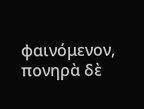φαινόμενον, πονηρὰ δὲ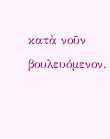κατὰ νοῦν βουλευόμενον.